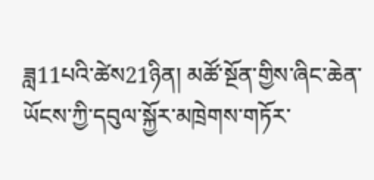ཟླ11པའི་ཚེས21ཉིན། མཚོ་སྔོན་གྱིས་ཞིང་ཆེན་ཡོངས་ཀྱི་དབུལ་སྐྱོར་མཁྲེགས་གཏོར་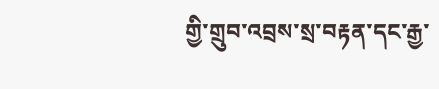གྱི་གྲུབ་འབྲས་སྲ་བརྟན་དང་རྒྱ་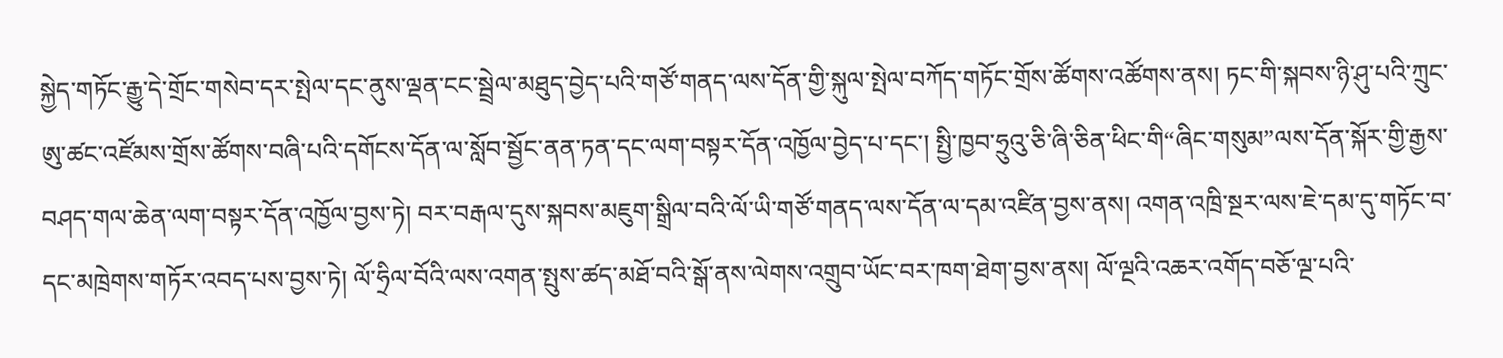སྐྱེད་གཏོང་རྒྱུ་དེ་གྲོང་གསེབ་དར་སྤེལ་དང་ནུས་ལྡན་ངང་སྦྲེལ་མཐུད་བྱེད་པའི་གཙོ་གནད་ལས་དོན་གྱི་སྐུལ་སྤེལ་བཀོད་གཏོང་གྲོས་ཚོགས་འཚོགས་ནས། ཏང་གི་སྐབས་ཉི་ཤུ་པའི་ཀྲུང་ཨུ་ཚང་འཛོམས་གྲོས་ཚོགས་བཞི་པའི་དགོངས་དོན་ལ་སློབ་སྦྱོང་ནན་ཏན་དང་ལག་བསྟར་དོན་འཁྱོལ་བྱེད་པ་དང་། སྤྱི་ཁྱབ་ཧྲུའུ་ཅི་ཞི་ཅིན་ཕིང་གི“ཞིང་གསུམ”ལས་དོན་སྐོར་གྱི་རྒྱས་བཤད་གལ་ཆེན་ལག་བསྟར་དོན་འཁྱོལ་བྱས་ཏེ། བར་བརྒལ་དུས་སྐབས་མཇུག་སྒྲིལ་བའི་ལོ་ཡི་གཙོ་གནད་ལས་དོན་ལ་དམ་འཛིན་བྱས་ནས། འགན་འཁྲི་སྔར་ལས་ཇེ་དམ་དུ་གཏོང་བ་དང་མཁྲེགས་གཏོར་འབད་པས་བྱས་ཏེ། ལོ་ཧྲིལ་བོའི་ལས་འགན་སྤུས་ཚད་མཐོ་བའི་སྒོ་ནས་ལེགས་འགྲུབ་ཡོང་བར་ཁག་ཐེག་བྱས་ནས། ལོ་ལྔའི་འཆར་འགོད་བཅོ་ལྔ་པའི་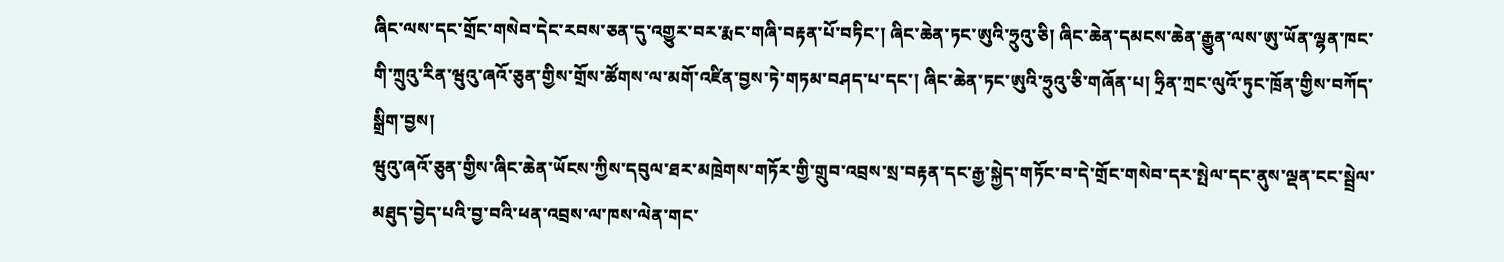ཞིང་ལས་དང་གྲོང་གསེབ་དེང་རབས་ཅན་དུ་འགྱུར་བར་རྨང་གཞི་བརྟན་པོ་བཏིང་། ཞིང་ཆེན་ཏང་ཨུའི་ཧྲུའུ་ཅི། ཞིང་ཆེན་དམངས་ཆེན་རྒྱུན་ལས་ཨུ་ཡོན་ལྷན་ཁང་གི་ཀྲུའུ་རིན་ཝུའུ་ཞའོ་ཅུན་གྱིས་གྲོས་ཚོགས་ལ་མགོ་འཛིན་བྱས་ཏེ་གཏམ་བཤད་པ་དང་། ཞིང་ཆེན་ཏང་ཨུའི་ཧྲུའུ་ཅི་གཞོན་པ། ཧྲིན་ཀྲང་ལུའོ་ཏུང་ཁྲོན་གྱིས་བཀོད་སྒྲིག་བྱས།
ཝུའུ་ཞའོ་ཅུན་གྱིས་ཞིང་ཆེན་ཡོངས་ཀྱིས་དབུལ་ཐར་མཁྲེགས་གཏོར་གྱི་གྲུབ་འབྲས་སྲ་བརྟན་དང་རྒྱ་སྐྱེད་གཏོང་བ་དེ་གྲོང་གསེབ་དར་སྤེལ་དང་ནུས་ལྡན་ངང་སྦྲེལ་མཐུད་བྱེད་པའི་བྱ་བའི་ཕན་འབྲས་ལ་ཁས་ལེན་གང་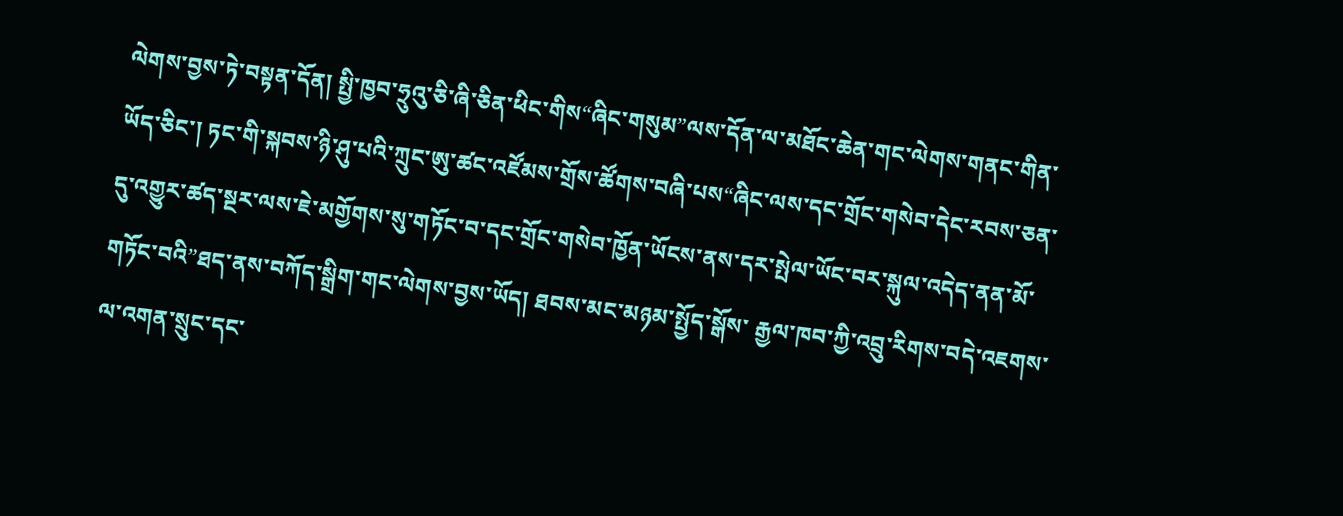ལེགས་བྱས་ཏེ་བསྟན་དོན། སྤྱི་ཁྱབ་ཧྲུའུ་ཅི་ཞི་ཅིན་ཕིང་གིས“ཞིང་གསུམ”ལས་དོན་ལ་མཐོང་ཆེན་གང་ལེགས་གནང་གིན་ཡོད་ཅིང་། ཏང་གི་སྐབས་ཉི་ཤུ་པའི་ཀྲུང་ཨུ་ཚང་འཛོམས་གྲོས་ཚོགས་བཞི་པས“ཞིང་ལས་དང་གྲོང་གསེབ་དེང་རབས་ཅན་དུ་འགྱུར་ཚད་སྔར་ལས་ཇེ་མགྱོགས་སུ་གཏོང་བ་དང་གྲོང་གསེབ་ཁྱོན་ཡོངས་ནས་དར་སྤེལ་ཡོང་བར་སྐུལ་འདེད་ནན་མོ་གཏོང་བའི”ཐད་ནས་བཀོད་སྒྲིག་གང་ལེགས་བྱས་ཡོད། ཐབས་མང་མཉམ་སྤྱོད་སྒོས་ རྒྱལ་ཁབ་ཀྱི་འབྲུ་རིགས་བདེ་འཇགས་ལ་འགན་སྲུང་དང་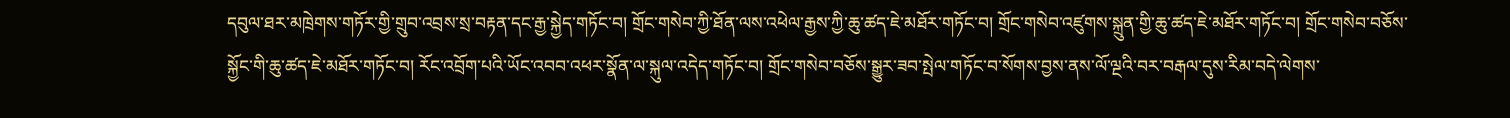དབུལ་ཐར་མཁྲེགས་གཏོར་གྱི་གྲུབ་འབྲས་སྲ་བརྟན་དང་རྒྱ་སྐྱེད་གཏོང་བ། གྲོང་གསེབ་ཀྱི་ཐོན་ལས་འཕེལ་རྒྱས་ཀྱི་ཆུ་ཚད་ཇེ་མཐོར་གཏོང་བ། གྲོང་གསེབ་འཛུགས་སྐྲུན་གྱི་ཆུ་ཚད་ཇེ་མཐོར་གཏོང་བ། གྲོང་གསེབ་བཅོས་སྐྱོང་གི་ཆུ་ཚད་ཇེ་མཐོར་གཏོང་བ། རོང་འབྲོག་པའི་ཡོང་འབབ་འཕར་སྣོན་ལ་སྐུལ་འདེད་གཏོང་བ། གྲོང་གསེབ་བཅོས་སྒྱུར་ཟབ་སྤེལ་གཏོང་བ་སོགས་བྱས་ནས་ལོ་ལྔའི་བར་བརྒལ་དུས་རིམ་བདེ་ལེགས་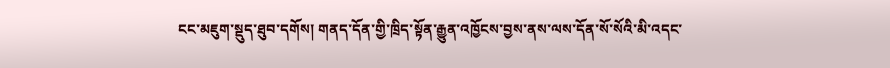ངང་མཇུག་སྡུད་ཐུབ་དགོས། གནད་དོན་གྱི་ཁྲིད་སྟོན་རྒྱུན་འཁྱོངས་བྱས་ནས་ལས་དོན་སོ་སོའི་མི་འདང་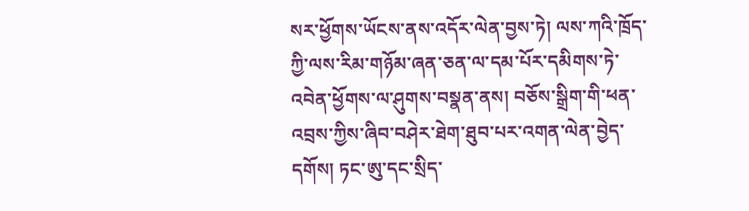སར་ཕྱོགས་ཡོངས་ནས་འདོར་ལེན་བྱས་ཏེ། ལས་ཀའི་ཁྲོད་ཀྱི་ལས་རིམ་གཉོམ་ཞན་ཅན་ལ་དམ་པོར་དམིགས་ཏེ་འབེན་ཕྱོགས་ལ་ཤུགས་བསྣན་ནས། བཅོས་སྒྲིག་གི་ཕན་འབྲས་ཀྱིས་ཞིབ་བཤེར་ཐེག་ཐུབ་པར་འགན་ལེན་བྱེད་དགོས། ཏང་ཨུ་དང་སྲིད་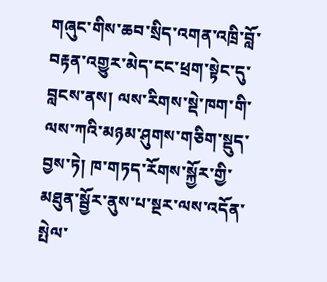གཞུང་གིས་ཆབ་སྲིད་འགན་འཁྲི་བློ་བརྟན་འགྱུར་མེད་ངང་ཕྲག་སྟེང་དུ་བླངས་ནས། ལས་རིགས་སྡེ་ཁག་གི་ལས་ཀའི་མཉམ་ཤུགས་གཅིག་སྡུད་བྱས་ཏེ། ཁ་གཏད་རོགས་སྐྱོར་གྱི་མཐུན་སྦྱོར་ནུས་པ་སྔར་ལས་འདོན་སྤེལ་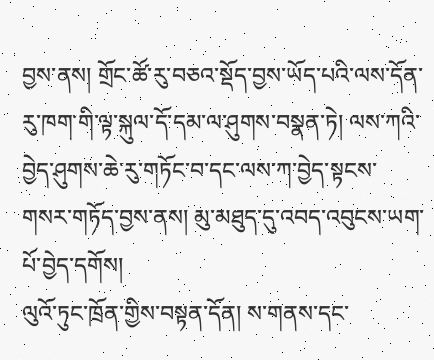བྱས་ནས། གྲོང་ཚོ་རུ་བཅའ་སྡོད་བྱས་ཡོད་པའི་ལས་དོན་རུ་ཁག་གི་ལྟ་སྐུལ་དོ་དམ་ལ་ཤུགས་བསྣན་ཏེ། ལས་ཀའི་བྱེད་ཤུགས་ཆེ་རུ་གཏོང་བ་དང་ལས་ཀ་བྱེད་སྟངས་གསར་གཏོད་བྱས་ནས། མུ་མཐུད་དུ་འབད་འབུངས་ཡག་པོ་བྱེད་དགོས།
ལུའོ་ཏུང་ཁྲོན་གྱིས་བསྟན་དོན། ས་གནས་དང་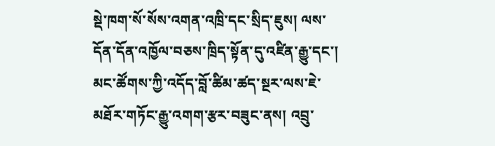སྡེ་ཁག་སོ་སོས་འགན་འཁྲི་དང་སྲིད་ཇུས། ལས་དོན་དོན་འཁྱོལ་བཅས་ཁྲིད་སྟོན་དུ་འཛིན་རྒྱུ་དང་། མང་ཚོགས་ཀྱི་འདོད་བློ་ཚིམ་ཚད་སྔར་ལས་ཇེ་མཐོར་གཏོང་རྒྱུ་འགག་རྩར་བཟུང་ནས། འབྲུ་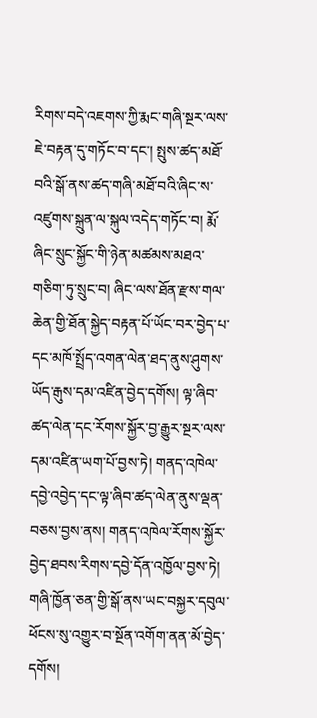རིགས་བདེ་འཇགས་ཀྱི་རྨང་གཞི་སྔར་ལས་ཇེ་བརྟན་དུ་གཏོང་བ་དང་། སྤུས་ཚད་མཐོ་བའི་སྒོ་ནས་ཚད་གཞི་མཐོ་བའི་ཞིང་ས་འཛུགས་སྐྲུན་ལ་སྐུལ་འདེད་གཏོང་བ། རྨོ་ཞིང་སྲུང་སྐྱོང་གི་ཉེན་མཚམས་མཐའ་གཅིག་ཏུ་སྲུང་བ། ཞིང་ལས་ཐོན་རྫས་གལ་ཆེན་གྱི་ཐོན་སྐྱེད་བརྟན་པོ་ཡོང་བར་བྱེད་པ་དང་མཁོ་སྤྲོད་འགན་ལེན་ཐད་ནུས་ཤུགས་ཡོད་རྒུས་དམ་འཛིན་བྱེད་དགོས། ལྟ་ཞིབ་ཚད་ལེན་དང་རོགས་སྐྱོར་བྱ་རྒྱུར་སྔར་ལས་དམ་འཛིན་ཡག་པོ་བྱས་ཏེ། གནད་འཁེལ་དབྱེ་འབྱེད་དང་ལྟ་ཞིབ་ཚད་ལེན་ནུས་ལྡན་བཅས་བྱས་ནས། གནད་འཁེལ་རོགས་སྐྱོར་བྱེད་ཐབས་རིགས་དབྱེ་དོན་འཁྱོལ་བྱས་ཏེ། གཞི་ཁྱོན་ཅན་གྱི་སྒོ་ནས་ཡང་བསྐྱར་དབུལ་ཕོངས་སུ་འགྱུར་བ་སྔོན་འགོག་ནན་མོ་བྱེད་དགོས།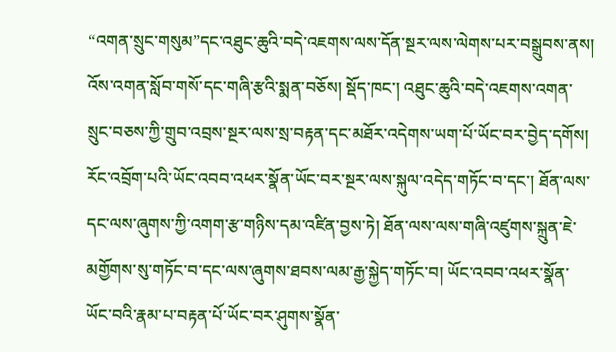“འགན་སྲུང་གསུམ”དང་འཐུང་ཆུའི་བདེ་འཇགས་ལས་དོན་སྔར་ལས་ལེགས་པར་བསྒྲུབས་ནས། འོས་འགན་སློབ་གསོ་དང་གཞི་རྩའི་སྨན་བཅོས། སྡོད་ཁང་། འཐུང་ཆུའི་བདེ་འཇགས་འགན་སྲུང་བཅས་ཀྱི་གྲུབ་འབྲས་སྔར་ལས་སྲ་བརྟན་དང་མཐོར་འདེགས་ཡག་པོ་ཡོང་བར་བྱེད་དགོས། རོང་འབྲོག་པའི་ཡོང་འབབ་འཕར་སྣོན་ཡོང་བར་སྔར་ལས་སྐུལ་འདེད་གཏོང་བ་དང་། ཐོན་ལས་དང་ལས་ཞུགས་ཀྱི་འགག་རྩ་གཉིས་དམ་འཛིན་བྱས་ཏེ། ཐོན་ལས་ལས་གཞི་འཛུགས་སྐྲུན་ཇེ་མགྱོགས་སུ་གཏོང་བ་དང་ལས་ཞུགས་ཐབས་ལམ་རྒྱ་སྐྱེད་གཏོང་བ། ཡོང་འབབ་འཕར་སྣོན་ཡོང་བའི་རྣམ་པ་བརྟན་པོ་ཡོང་བར་ཤུགས་སྣོན་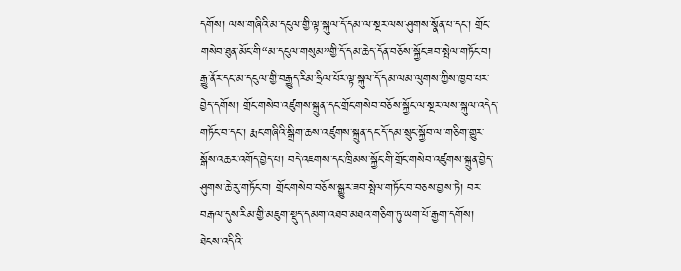དགོས། ལས་གཞིའི་མ་དངུལ་གྱི་ལྟ་སྐུལ་དོ་དམ་ལ་སྔར་ལས་ཤུགས་སྣོན་པ་དང་། གྲོང་གསེབ་ཐུན་མོང་གི“མ་དངུལ་གསུམ”གྱི་དོ་དམ་ཆེད་དོན་བཅོས་སྐྱོང་ཟབ་སྤེལ་གཏོང་བ། རྒྱུ་ནོར་དང་མ་དངུལ་གྱི་བརྒྱུད་རིམ་ཧྲིལ་པོར་ལྟ་སྐུལ་དོ་དམ་ལམ་ལུགས་ཀྱིས་ཁྱབ་པར་བྱེད་དགོས། གྲོང་གསེབ་འཛུགས་སྐྲུན་དང་གྲོང་གསེབ་བཅོས་སྐྱོང་ལ་སྔར་ལས་སྐུལ་འདེད་གཏོང་བ་དང་། རྨང་གཞིའི་སྒྲིག་ཆས་འཛུགས་སྐྲུན་དང་དོ་དམ་སྲུང་སྐྱོབ་ལ་གཅིག་གྱུར་སྒོས་འཆར་འགོད་བྱེད་པ། བདེ་འཇགས་དང་ཁྲིམས་སྐྱོང་གི་གྲོང་གསེབ་འཛུགས་སྐྲུན་བྱེད་ཤུགས་ཆེ་རུ་གཏོང་བ། གྲོང་གསེབ་བཅོས་སྒྱུར་ཟབ་སྤེལ་གཏོང་བ་བཅས་བྱས་ཏེ། བར་བརྒལ་དུས་རིམ་གྱི་མཇུག་སྡུད་དམག་འཐབ་མཐའ་གཅིག་ཏུ་ཡག་པོ་རྒྱག་དགོས།
ཐེངས་འདིའི་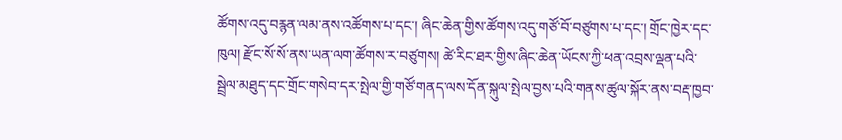ཚོགས་འདུ་བརྙན་ལམ་ནས་འཚོགས་པ་དང་། ཞིང་ཆེན་གྱིས་ཚོགས་འདུ་གཙོ་བོ་བཙུགས་པ་དང་། གྲོང་ཁྱེར་དང་ཁུལ། རྫོང་སོ་སོ་ནས་ཡན་ལག་ཚོགས་ར་བཙུགས། ཚེ་རིང་ཐར་གྱིས་ཞིང་ཆེན་ཡོངས་ཀྱི་ཕན་འབྲས་ལྡན་པའི་སྦྲེལ་མཐུད་དང་གྲོང་གསེབ་དར་སྤེལ་གྱི་གཙོ་གནད་ལས་དོན་སྐུལ་སྤེལ་བྱས་པའི་གནས་ཚུལ་སྐོར་ནས་བརྡ་ཁྱབ་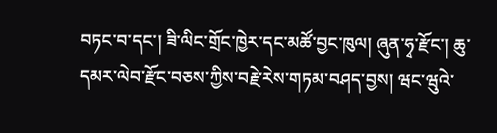བཏང་བ་དང་། ཟི་ལིང་གྲོང་ཁྱེར་དང་མཚོ་བྱང་ཁུལ། ཞུན་ཧྭ་རྫོང་། ཆུ་དམར་ལེབ་རྫོང་བཅས་ཀྱིས་བརྗེ་རེས་གཏམ་བཤད་བྱས། ཝང་ཝུའེ་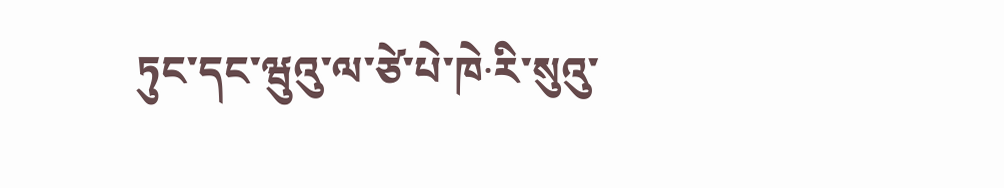ཏུང་དང་ཝུའུ་ལ་ཙེ་པེ་ཁེ·རི་སུའུ་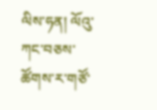ལིས་ཧན། ལོའུ་ཀང་བཅས་ཚོགས་ར་གཙོ་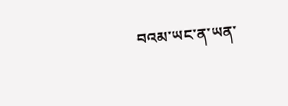བའམ་ཡང་ན་ཡན་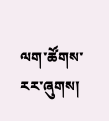ལག་ཚོགས་རར་ཞུགས།